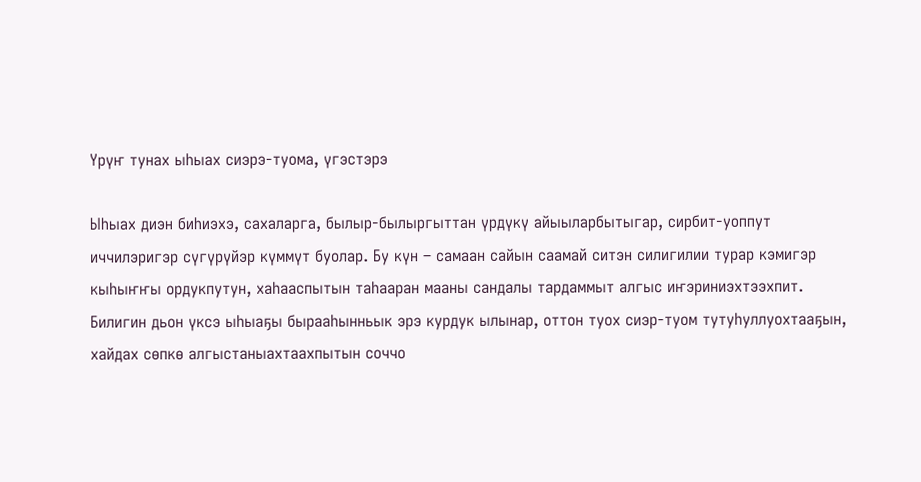Үрүҥ тунах ыһыах сиэрэ-туома, үгэстэрэ

Ыһыах диэн биһиэхэ, сахаларга, былыр-былыргыттан үрдүкү айыыларбытыгар, сирбит-уоппут иччилэригэр сүгүрүйэр күммүт буолар. Бу күн – самаан сайын саамай ситэн силигилии турар кэмигэр кыһыҥҥы ордукпутун, хаһааспытын таһааран мааны сандалы тардаммыт алгыс иҥэриниэхтээхпит. Билигин дьон үксэ ыһыаҕы бырааһынньык эрэ курдук ылынар, оттон туох сиэр-туом тутуһуллуохтааҕын, хайдах сөпкө алгыстаныахтаахпытын соччо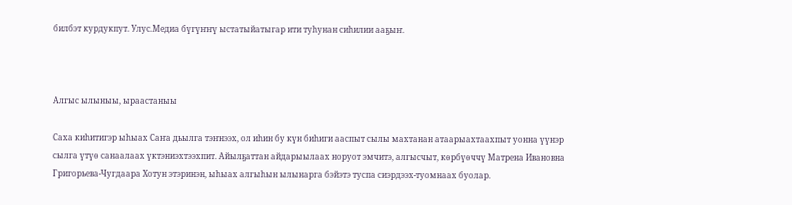билбэт курдукпут. Улус.Медиа бүгүҥҥү ыстатыйатыгар ити туһунан сиһилии ааҕыҥ.



Алгыс ылыныы, ыраастаныы

Саха киһитигэр ыһыах Саҥа дьылга тэҥнээх, ол иһин бу күн биһиги ааспыт сылы махтанан атаарыахтаахпыт уонна үүнэр сылга үтүө санаалаах үктэниэхтээхпит. Айылҕаттан айдарыылаах норуот эмчитэ, алгысчыт, көрбүөччү Матрена Ивановна Григорьева-Чугдаара Хотун этэринэн, ыһыах алгыһын ылынарга бэйэтэ туспа сиэрдээх-туомнаах буолар.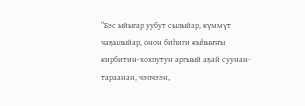“Бэс ыйыгар уубут сылыйар, күммүт чаҕылыйар, онон биһиги кыһыҥҥы кирбитин-хохпутун аргыый аҕай суунан-тараанан, чэпчээн,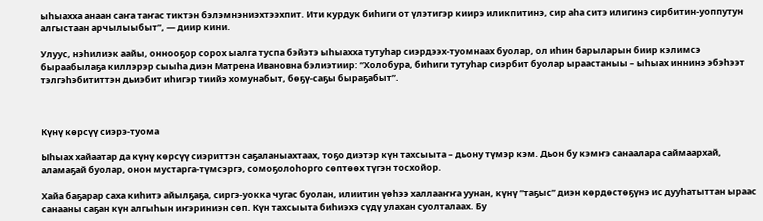ыһыахха анаан саҥа таҥас тиктэн бэлэмнэниэхтээхпит. Ити курдук биһиги от үлэтигэр киирэ иликпитинэ, сир аһа ситэ илигинэ сирбитин-уоппутун алгыстаан арчылыыбыт”, — диир кини.

Улуус, нэһилиэк аайы, оннооҕор сорох ыалга туспа бэйэтэ ыһыахха тутуһар сиэрдээх-туомнаах буолар, ол иһин барыларын биир кэлимсэ быраабылаҕа киллэрэр сыыһа диэн Матрена Ивановна бэлиэтиир: “Холобура, биһиги тутуһар сиэрбит буолар ыраастаныы – ыһыах иннинэ эбэһээт тэлгэһэбититтэн дьиэбит иһигэр тиийэ хомунабыт, бөҕү-саҕы быраҕабыт”.



Күнү көрсүү сиэрэ-туома

Ыһыах хайаатар да күнү көрсүү сиэриттэн саҕаланыахтаах, тоҕо диэтэр күн тахсыыта – дьону түмэр кэм. Дьон бу кэмҥэ санаалара саймаархай, аламаҕай буолар, онон мустарга-түмсэргэ, сомоҕолоһорго сөптөөх түгэн тосхойор.

Хайа баҕарар саха киһитэ айылҕаҕа, сиргэ-уокка чугас буолан, илиитин үөһээ халлааҥҥа уунан, күнү “таҕыс” диэн көрдөстөҕүнэ ис дууһатыттан ыраас санааны саҕан күн алгыһын иҥэриниэн сөп. Күн тахсыыта биһиэхэ сүдү улахан суолталаах. Бу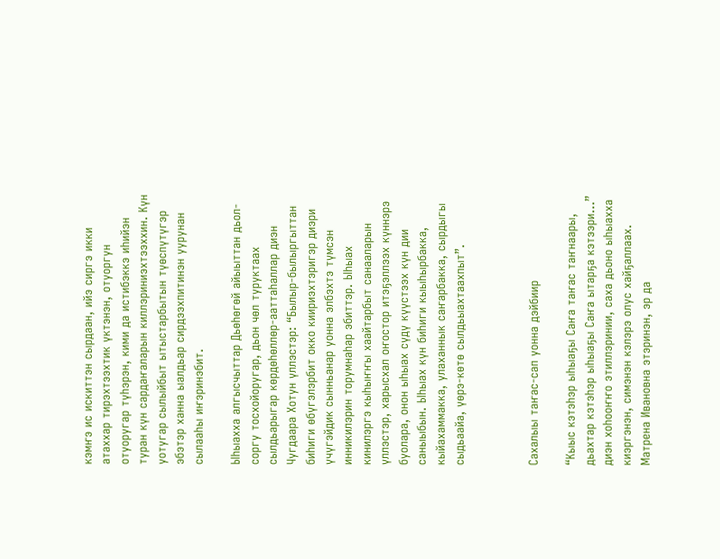кэмҥэ ис искиттэн сырдаан, ийэ сиргэ икки атаххар тирэхтээхтик үктэнэн, отуоргун отуоругар түһэрэн, кими да истибэккэ иһийэн туран күн сардаҥаларын киллэриниэхтээххин. Күн уотугар сылыйбыт ытыстарбытын түөспүтүгэр эбэтэр ханна ыалдьар сирдээхпитинэн уурунан сылааһы иҥэринэбит.

Ыһыахха алгысчыттар Дьөһөгөй айыыттан дьол-соргу тосхойоругар, дьон чөл туруктаах сылдьарыгар көрдөһөллөр-ааттаһаллар диэн Чугдаара Хотун үллэстэр: “Былыр-былыргыттан биһиги өбүгэлэрбит окко киириэхтэригэр диэри үчүгэйдик сынньанар уонна элбэхтэ түмсэн инникилэрин торумнаһар эбиттэр. Ыһыах кинилэргэ кыһыҥҥы хаайтарбыт санааларын үллэстэр, харысхал оҥостор итэҕэллээх күннэрэ буолара, онон ыһыах сүдү күүстээх күн дии саныыбын. Ыһыах күн биһиги кыыһырбакка, кыйахаммакка, улаханнык саҥарбакка, сырдыгы сыдьаайа, үөрэ-көтө сылдьыахтаахпыт”.



Сахалыы таҥас-сап уонна дэйбиир

“Кыыс кэтэһэр ыһыаҕы Саҥа таҥас таҥнаары, дьахтар кэтэһэр ыһыаҕы Саҥа ытарҕа кэтээри…” диэн хоһооҥҥо этиллэринии, саха дьоно ыһыахха киэргэнэн, симэнэн кэлэрэ олус хайҕаллаах. Матрена Ивановна этэринэн, эр да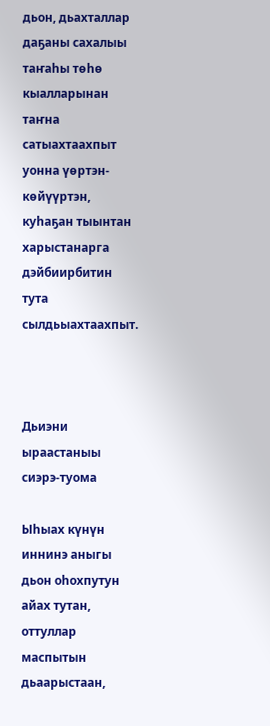дьон, дьахталлар даҕаны сахалыы таҥаһы төһө кыалларынан таҥна сатыахтаахпыт уонна үөртэн-көйүүртэн, куһаҕан тыынтан харыстанарга дэйбиирбитин тута сылдьыахтаахпыт.



Дьиэни ыраастаныы сиэрэ-туома

Ыһыах күнүн иннинэ аныгы дьон оһохпутун айах тутан, оттуллар маспытын дьаарыстаан,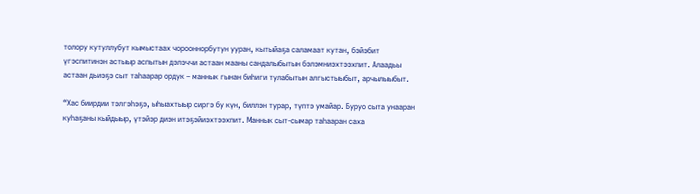толору кутуллубут кымыстаах чорооннорбутун ууран, кытыйаҕа саламаат кутан, бэйэбит үгэспитинэн астыыр аспытын дэлэччи астаан мааны сандалыбытын бэлэмниэхтээхпит. Алаадьы астаан дьиэҕэ сыт таһаарар ордук – маннык гынан биһиги тулабытын алгыстыыбыт, арчылыыбыт.

“Хас биирдии тэлгэһэҕэ, ыһыахтыыр сиргэ бу күн, биллэн турар, түптэ умайар. Буруо сыта унааран куһаҕаны кыйдыыр, үтэйэр диэн итэҕэйиэхтээхпит. Маннык сыт-сымар таһааран саха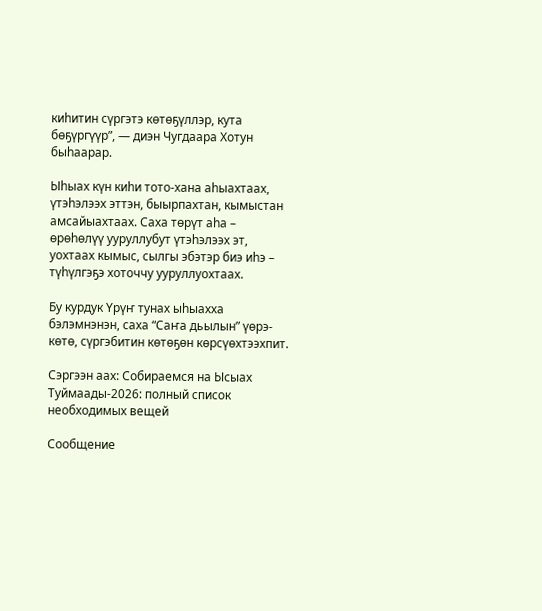киһитин сүргэтэ көтөҕүллэр, кута бөҕүргүүр”, — диэн Чугдаара Хотун быһаарар.

Ыһыах күн киһи тото-хана аһыахтаах, үтэһэлээх эттэн, быырпахтан, кымыстан амсайыахтаах. Саха төрүт аһа – өрөһөлүү ууруллубут үтэһэлээх эт, уохтаах кымыс, сылгы эбэтэр биэ иһэ – түһүлгэҕэ хоточчу ууруллуохтаах.

Бу курдук Үрүҥ тунах ыһыахха бэлэмнэнэн, саха “Саҥа дьылын” үөрэ-көтө, сүргэбитин көтөҕөн көрсүөхтээхпит.

Сэргээн аах: Собираемся на Ысыах Туймаады-2026: полный список необходимых вещей

Сообщение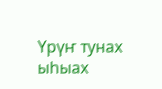Үрүҥ тунах ыһыах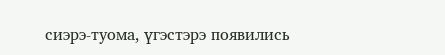сиэрэ-туома, үгэстэрэ появились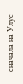сначала на Улус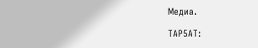Медиа.

ТАР5АТ: